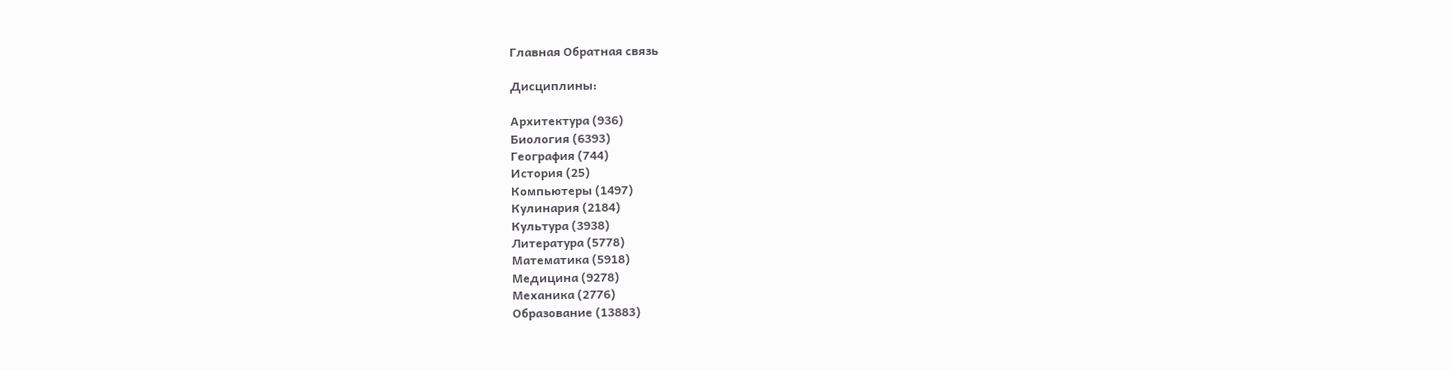Главная Обратная связь

Дисциплины:

Архитектура (936)
Биология (6393)
География (744)
История (25)
Компьютеры (1497)
Кулинария (2184)
Культура (3938)
Литература (5778)
Математика (5918)
Медицина (9278)
Механика (2776)
Образование (13883)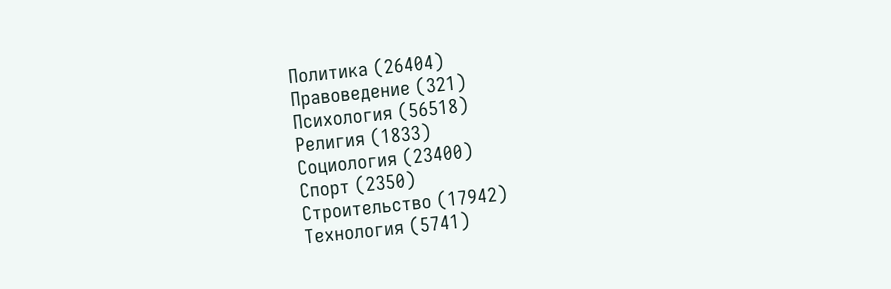Политика (26404)
Правоведение (321)
Психология (56518)
Религия (1833)
Социология (23400)
Спорт (2350)
Строительство (17942)
Технология (5741)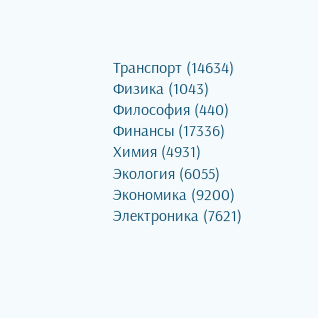Транспорт (14634)
Физика (1043)
Философия (440)
Финансы (17336)
Химия (4931)
Экология (6055)
Экономика (9200)
Электроника (7621)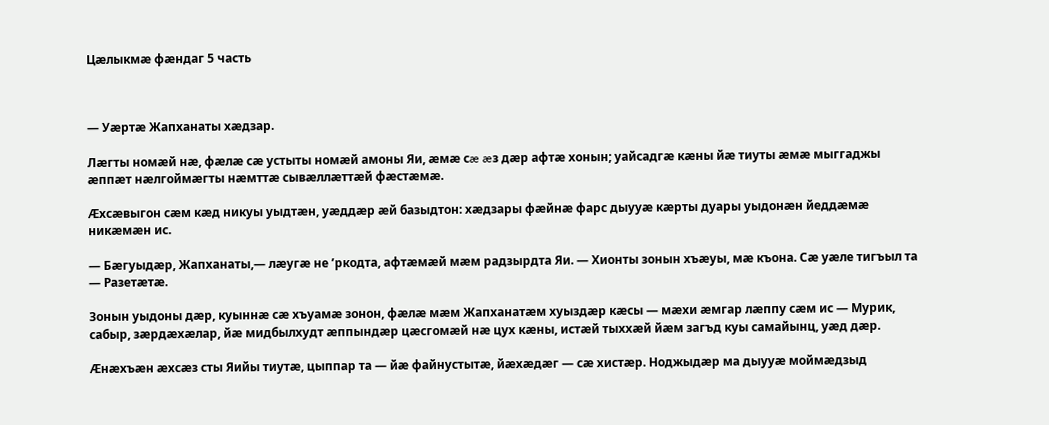Цæлыкмæ фæндаг 5 часть



— Уæртæ Жапханаты хæдзар.

Лæгты номæй нæ, фæлæ сæ устыты номæй амоны Яи, æмæ сæ æз дæр афтæ хонын; уайсадгæ кæны йæ тиуты æмæ мыггаджы æппæт нæлгоймæгты нæмттæ сывæллæттæй фæстæмæ.

Æхсæвыгон сæм кæд никуы уыдтæн, уæддæр æй базыдтон: хæдзары фæйнæ фарс дыууæ кæрты дуары уыдонæн йеддæмæ никæмæн ис.

— Бæгуыдæр, Жапханаты,— лæугæ не ’ркодта, афтæмæй мæм радзырдта Яи. — Хионты зонын хъæуы, мæ къона. Сæ уæле тигъыл та — Разетæтæ.

Зонын уыдоны дæр, куыннæ сæ хъуамæ зонон, фæлæ мæм Жапханатæм хуыздæр кæсы — мæхи æмгар лæппу сæм ис — Мурик, сабыр, зæрдæхæлар, йæ мидбылхудт æппындæр цæсгомæй нæ цух кæны, истæй тыххæй йæм загъд куы самайынц, уæд дæр.

Æнæхъæн æхсæз сты Яийы тиутæ, цыппар та — йæ файнустытæ, йæхæдæг — сæ хистæр. Ноджыдæр ма дыууæ моймæдзыд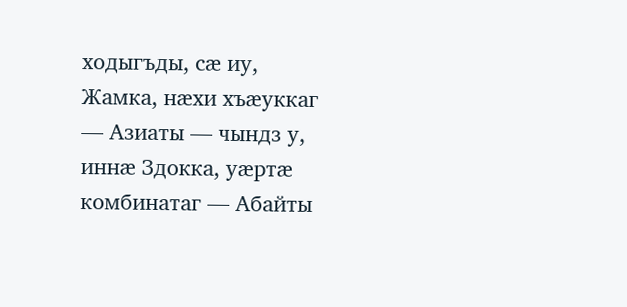ходыгъды, сæ иу, Жамка, нæхи хъæуккаг — Азиаты — чындз у, иннæ Здокка, уæртæ комбинатаг — Абайты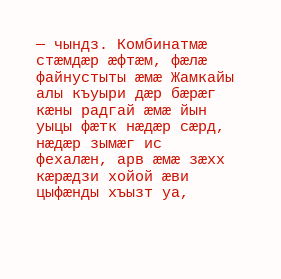— чындз. Комбинатмæ стæмдæр æфтæм, фæлæ файнустыты æмæ Жамкайы алы къуыри дæр бæрæг кæны радгай æмæ йын уыцы фæтк нæдæр сæрд, нæдæр зымæг ис фехалæн, арв æмæ зæхх кæрæдзи хойой æви цыфæнды хъызт уа,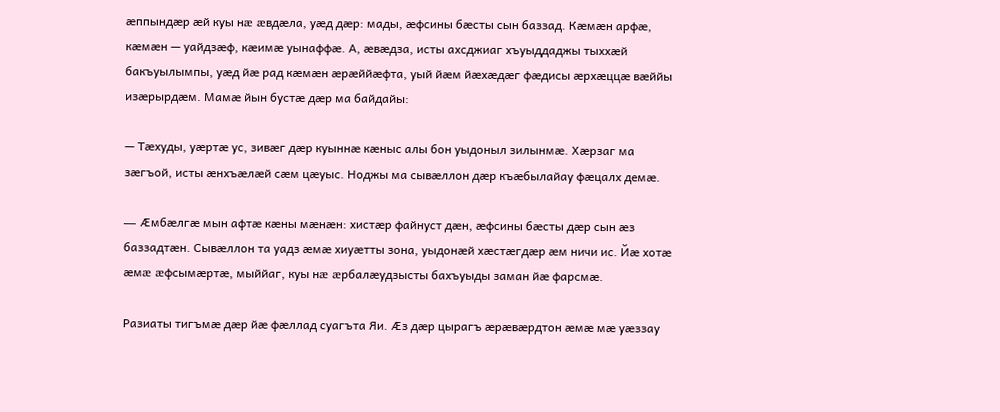æппындæр æй куы нæ æвдæла, уæд дæр: мады, æфсины бæсты сын баззад. Кæмæн арфæ, кæмæн — уайдзæф, кæимæ уынаффæ. А, æвæдза, исты ахсджиаг хъуыддаджы тыххæй бакъуылымпы, уæд йæ рад кæмæн æрæййæфта, уый йæм йæхæдæг фæдисы æрхæццæ вæййы изæрырдæм. Мамæ йын бустæ дæр ма байдайы:

— Тæхуды, уæртæ ус, зивæг дæр куыннæ кæныс алы бон уыдоныл зилынмæ. Хæрзаг ма зæгъой, исты æнхъæлæй сæм цæуыс. Ноджы ма сывæллон дæр къæбылайау фæцалх демæ.

— Æмбæлгæ мын афтæ кæны мæнæн: хистæр файнуст дæн, æфсины бæсты дæр сын æз баззадтæн. Сывæллон та уадз æмæ хиуæтты зона, уыдонæй хæстæгдæр æм ничи ис. Йæ хотæ æмæ æфсымæртæ, мыййаг, куы нæ æрбалæудзысты бахъуыды заман йæ фарсмæ.

Разиаты тигъмæ дæр йæ фæллад суагъта Яи. Æз дæр цырагъ æрæвæрдтон æмæ мæ уæззау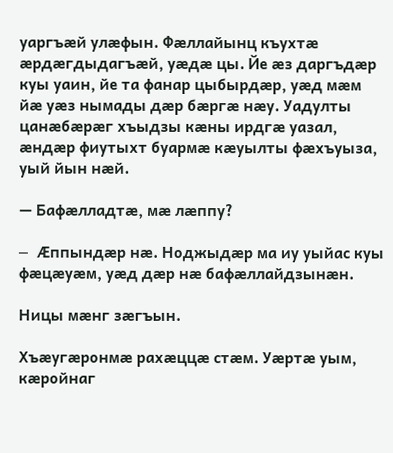уаргъæй улæфын. Фæллайынц къухтæ æрдæгдыдагъæй, уæдæ цы. Йе æз даргъдæр куы уаин, йе та фанар цыбырдæр, уæд мæм йæ уæз нымады дæр бæргæ нæу. Уадулты цанæбæрæг хъыдзы кæны ирдгæ уазал, æндæр фиутыхт буармæ кæуылты фæхъуыза, уый йын нæй.

— Бафæлладтæ, мæ лæппу?

— Æппындæр нæ. Ноджыдæр ма иу уыйас куы фæцæуæм, уæд дæр нæ бафæллайдзынæн.

Ницы мæнг зæгъын.

Хъæугæронмæ рахæццæ стæм. Уæртæ уым, кæройнаг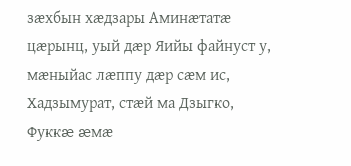зæхбын хæдзары Аминæтатæ цæрынц, уый дæр Яийы файнуст у, мæныйас лæппу дæр сæм ис, Хадзымурат, стæй ма Дзыгко, Фуккæ æмæ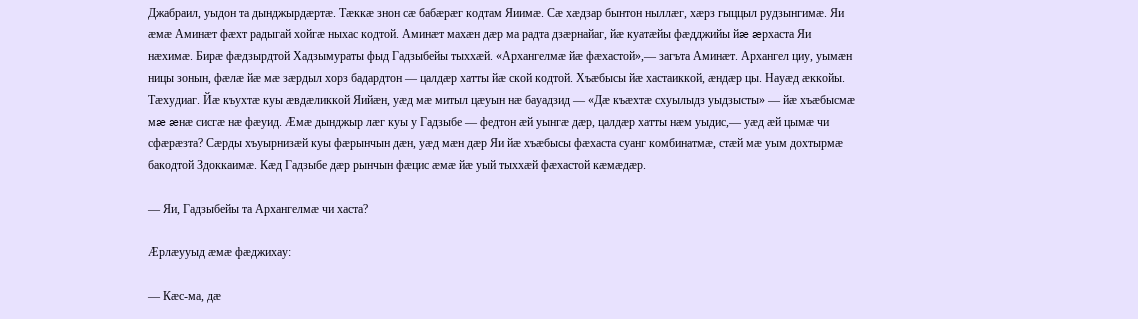Джабраил, уыдон та дынджырдæртæ. Тæккæ знон сæ бабæрæг кодтам Яиимæ. Сæ хæдзар бынтон ныллæг, хæрз гыццыл рудзынгимæ. Яи æмæ Аминæт фæхт радыгай хойгæ ныхас кодтой. Аминæт махæн дæр ма радта дзæрнайаг, йæ куатæйы фæдджийы йæ æрхаста Яи нæхимæ. Бирæ фæдзырдтой Хадзымураты фыд Гадзыбейы тыххæй. «Архангелмæ йæ фæхастой»,— загъта Аминæт. Архангел циу, уымæн ницы зонын, фæлæ йæ мæ зæрдыл хорз бадардтон — цалдæр хатты йæ ской кодтой. Хъæбысы йæ хастаиккой, æндæр цы. Науæд æккойы. Тæхудиаг. Йæ къухтæ куы æвдæликкой Яийæн, уæд мæ митыл цæуын нæ бауадзид — «Дæ къæхтæ схуылыдз уыдзысты» — йæ хъæбысмæ мæ æнæ сисгæ нæ фæуид. Æмæ дынджыр лæг куы у Гадзыбе — федтон æй уынгæ дæр, цалдæр хатты нæм уыдис,— уæд æй цымæ чи сфæрæзта? Сæрды хъуырнизæй куы фæрынчын дæн, уæд мæн дæр Яи йæ хъæбысы фæхаста суанг комбинатмæ, стæй мæ уым дохтырмæ бакодтой Здоккаимæ. Кæд Гадзыбе дæр рынчын фæцис æмæ йæ уый тыххæй фæхастой кæмæдæр.

— Яи, Гадзыбейы та Архангелмæ чи хаста?

Æрлæууыд æмæ фæджихау:

— Кæс-ма, дæ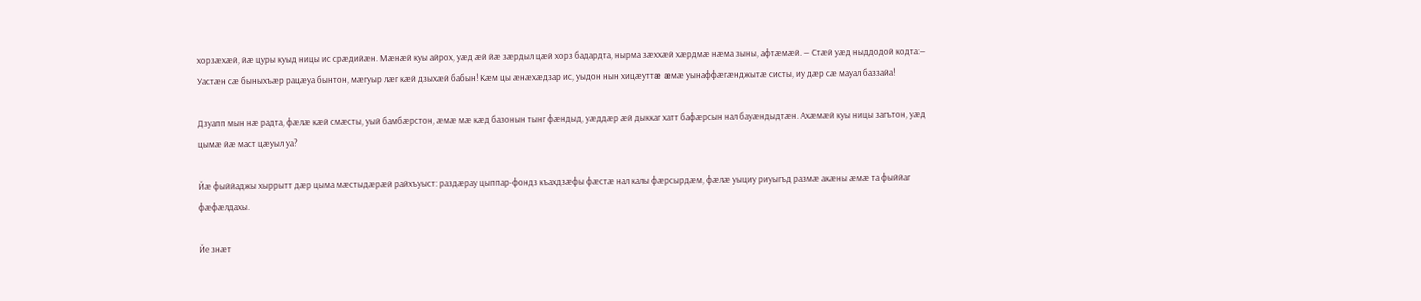хорзæхæй, йæ цуры куыд ницы ис срæдийæн. Мæнæй куы айрох, уæд æй йæ зæрдыл цæй хорз бадардта, нырма зæххæй хæрдмæ нæма зыны, афтæмæй. — Стæй уæд ныддодой кодта:— Уастæн сæ быныхъæр рацæуа бынтон, мæгуыр лæг кæй дзыхæй бабын! Кæм цы æнæхæдзар ис, уыдон нын хицæуттæ æмæ уынаффæгæнджытæ систы, иу дæр сæ мауал баззайа!

Дзуапп мын нæ радта, фæлæ кæй смæсты, уый бамбæрстон, æмæ мæ кæд базонын тынг фæндыд, уæддæр æй дыккаг хатт бафæрсын нал бауæндыдтæн. Ахæмæй куы ницы загътон, уæд цымæ йæ маст цæуыл уа?

Йæ фыййаджы хыррытт дæр цыма мæстыдæрæй райхъуыст: раздæрау цыппар-фондз къахдзæфы фæстæ нал калы фæрсырдæм, фæлæ уыциу риуыгъд размæ акæны æмæ та фыййаг фæфæлдахы.

Йе знæт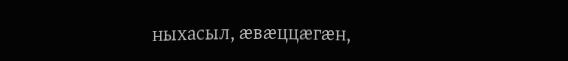ныхасыл, æвæццæгæн,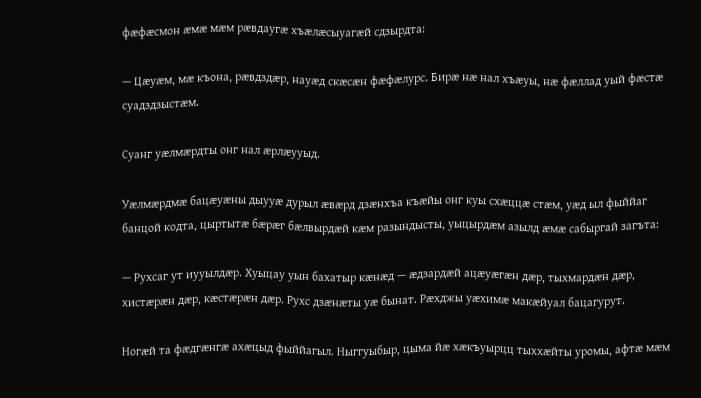фæфæсмон æмæ мæм рæвдаугæ хъæлæсыуагæй сдзырдта:

— Цæуæм, мæ къона, рæвдздæр, науæд скæсæн фæфæлурс. Бирæ нæ нал хъæуы, нæ фæллад уый фæстæ суадздзыстæм.

Суанг уæлмæрдты онг нал æрлæууыд.

Уæлмæрдмæ бацæуæны дыууæ дурыл æвæрд дзæнхъа къæйы онг куы схæццæ стæм, уæд ыл фыййаг банцой кодта, цыртытæ бæрæг бæлвырдæй кæм разындысты, уыцырдæм азылд æмæ сабыргай загъта:

— Рухсаг ут иууылдæр. Хуыцау уын бахатыр кæнæд — æдзардæй ацæуæгæн дæр, тыхмардæн дæр, хистæрæн дæр, кæстæрæн дæр. Рухс дзæнæты уæ бынат. Рæхджы уæхимæ макæйуал бацагурут.

Ногæй та фæдгæнгæ ахæцыд фыййагыл. Ныггуыбыр, цыма йæ хæкъуырцц тыххæйты уромы, афтæ мæм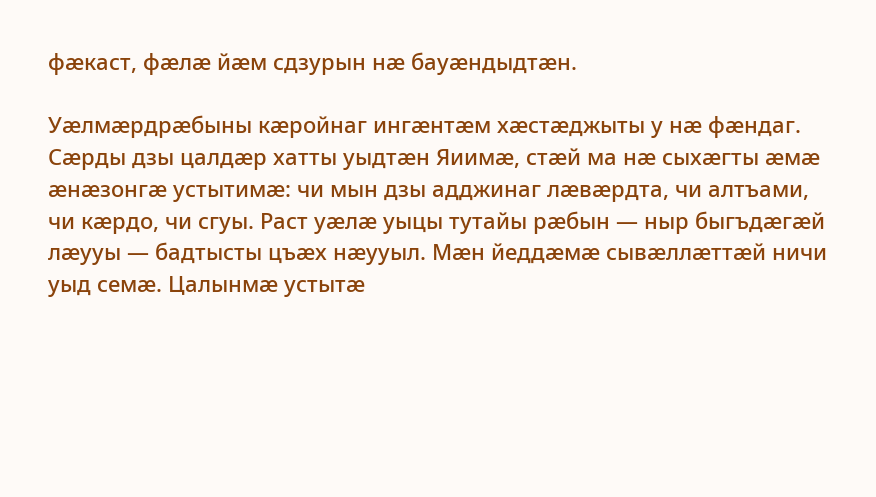фæкаст, фæлæ йæм сдзурын нæ бауæндыдтæн.

Уæлмæрдрæбыны кæройнаг ингæнтæм хæстæджыты у нæ фæндаг. Сæрды дзы цалдæр хатты уыдтæн Яиимæ, стæй ма нæ сыхæгты æмæ æнæзонгæ устытимæ: чи мын дзы адджинаг лæвæрдта, чи алтъами, чи кæрдо, чи сгуы. Раст уæлæ уыцы тутайы рæбын — ныр быгъдæгæй лæууы — бадтысты цъæх нæууыл. Мæн йеддæмæ сывæллæттæй ничи уыд семæ. Цалынмæ устытæ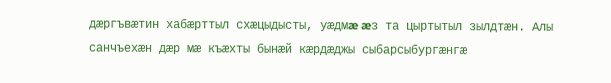дæргъвæтин хабæрттыл схæцыдысты, уæдмæ æз та цыртытыл зылдтæн. Алы санчъехæн дæр мæ къæхты бынæй кæрдæджы сыбарсыбургæнгæ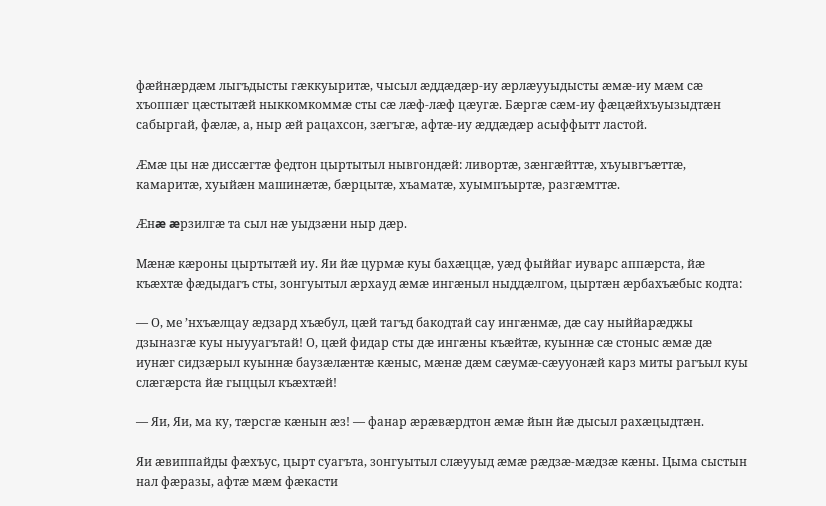фæйнæрдæм лыгъдысты гæккуыритæ, чысыл æддæдæр-иу æрлæууыдысты æмæ-иу мæм сæ хъоппæг цæстытæй ныккомкоммæ сты сæ лæф-лæф цæугæ. Бæргæ сæм-иу фæцæйхъуызыдтæн сабыргай, фæлæ, а, ныр æй рацахсон, зæгъгæ, афтæ-иу æддæдæр асыффытт ластой.

Æмæ цы нæ диссæгтæ федтон цыртытыл нывгондæй: ливортæ, зæнгæйттæ, хъуывгъæттæ, камаритæ, хуыйæн машинæтæ, бæрцытæ, хъаматæ, хуымпъыртæ, разгæмттæ.

Æнæ æрзилгæ та сыл нæ уыдзæни ныр дæр.

Мæнæ кæроны цыртытæй иу. Яи йæ цурмæ куы бахæццæ, уæд фыййаг иуварс аппæрста, йæ къæхтæ фæдыдагъ сты, зонгуытыл æрхауд æмæ ингæныл ныддæлгом, цыртæн æрбахъæбыс кодта:

— О, ме ’нхъæлцау æдзард хъæбул, цæй тагъд бакодтай сау ингæнмæ, дæ сау ныййарæджы дзыназгæ куы ныууагътай! О, цæй фидар сты дæ ингæны къæйтæ, куыннæ сæ стоныс æмæ дæ иунæг сидзæрыл куыннæ баузæлæнтæ кæныс, мæнæ дæм сæумæ-сæууонæй карз миты рагъыл куы слæгæрста йæ гыццыл къæхтæй!

— Яи, Яи, ма ку, тæрсгæ кæнын æз! — фанар æрæвæрдтон æмæ йын йæ дысыл рахæцыдтæн.

Яи æвиппайды фæхъус, цырт суагъта, зонгуытыл слæууыд æмæ рæдзæ-мæдзæ кæны. Цыма сыстын нал фæразы, афтæ мæм фæкасти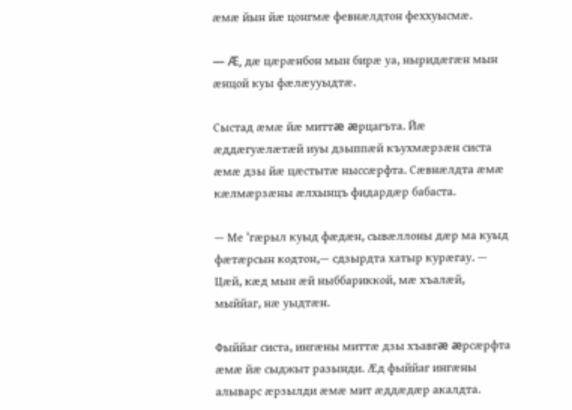æмæ йын йæ цонгмæ февнæлдтон феххуысмæ.

— Æ, дæ цæрæнбон мын бирæ уа, ныридæгæн мын æнцой куы фæлæууыдтæ.

Сыстад æмæ йæ миттæ æрцагъта. Йæ æддæгуæлæтæй иуы дзыппæй къухмæрзæн систа æмæ дзы йæ цæстытæ ныссæрфта. Сæвнæлдта æмæ кæлмæрзæны æлхынцъ фидардæр бабаста.

— Ме ’гæрыл куыд фæдæн, сывæллоны дæр ма куыд фæтæрсын кодтон,— сдзырдта хатыр курæгау. — Цæй, кæд мын æй ныббариккой, мæ хъалæй, мыййаг, нæ уыдтæн.

Фыййаг систа, ингæны миттæ дзы хъавгæ æрсæрфта æмæ йæ сыджыт разынди. Æд фыййаг ингæны алыварс æрзылди æмæ мит æддæдæр акалдта.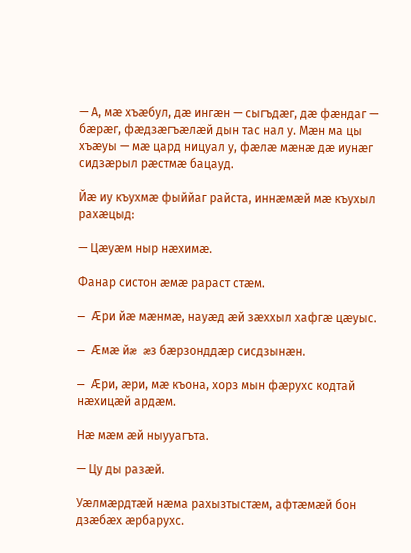— А, мæ хъæбул, дæ ингæн — сыгъдæг, дæ фæндаг — бæрæг, фæдзæгъæлæй дын тас нал у. Мæн ма цы хъæуы — мæ цард ницуал у, фæлæ мæнæ дæ иунæг сидзæрыл рæстмæ бацауд.

Йæ иу къухмæ фыййаг райста, иннæмæй мæ къухыл рахæцыд:

— Цæуæм ныр нæхимæ.

Фанар систон æмæ рараст стæм.

— Æри йæ мæнмæ, науæд æй зæххыл хафгæ цæуыс.

— Æмæ йæ æз бæрзонддæр сисдзынæн.

— Æри, æри, мæ къона, хорз мын фæрухс кодтай нæхицæй ардæм.

Нæ мæм æй ныууагъта.

— Цу ды разæй.

Уæлмæрдтæй нæма рахызтыстæм, афтæмæй бон дзæбæх æрбарухс.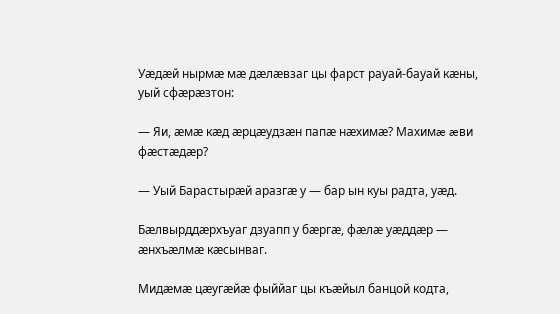Уæдæй нырмæ мæ дæлæвзаг цы фарст рауай-бауай кæны, уый сфæрæзтон:

— Яи, æмæ кæд æрцæудзæн папæ нæхимæ? Махимæ æви фæстæдæр?

— Уый Барастырæй аразгæ у — бар ын куы радта, уæд.

Бæлвырддæрхъуаг дзуапп у бæргæ, фæлæ уæддæр — æнхъæлмæ кæсынваг.

Мидæмæ цæугæйæ фыййаг цы къæйыл банцой кодта,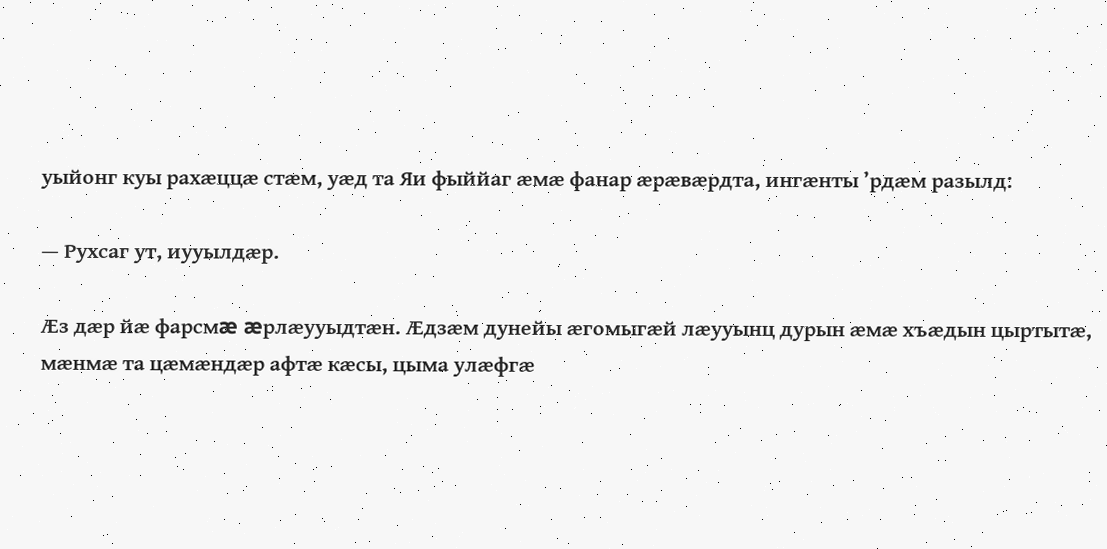уыйонг куы рахæццæ стæм, уæд та Яи фыййаг æмæ фанар æрæвæрдта, ингæнты ’рдæм разылд:

— Рухсаг ут, иууылдæр.

Æз дæр йæ фарсмæ æрлæууыдтæн. Æдзæм дунейы æгомыгæй лæууынц дурын æмæ хъæдын цыртытæ, мæнмæ та цæмæндæр афтæ кæсы, цыма улæфгæ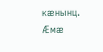кæнынц. Æмæ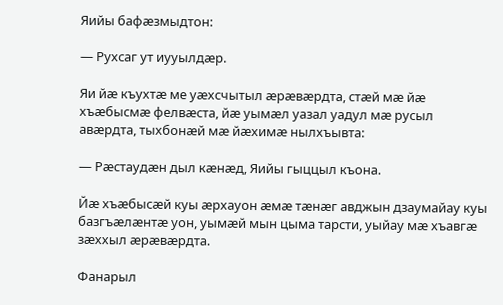Яийы бафæзмыдтон:

— Рухсаг ут иууылдæр.

Яи йæ къухтæ ме уæхсчытыл æрæвæрдта, стæй мæ йæ хъæбысмæ фелвæста, йæ уымæл уазал уадул мæ русыл авæрдта, тыхбонæй мæ йæхимæ нылхъывта:

— Рæстаудæн дыл кæнæд, Яийы гыццыл къона.

Йæ хъæбысæй куы æрхауон æмæ тæнæг авджын дзаумайау куы базгъæлæнтæ уон, уымæй мын цыма тарсти, уыйау мæ хъавгæ зæххыл æрæвæрдта.

Фанарыл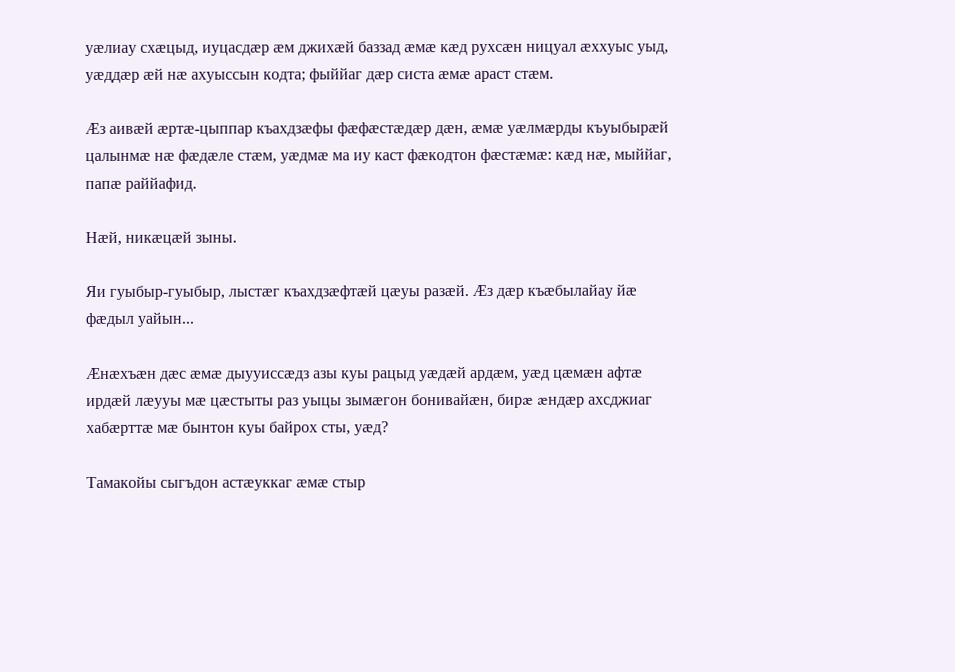уæлиау схæцыд, иуцасдæр æм джихæй баззад æмæ кæд рухсæн ницуал æххуыс уыд, уæддæр æй нæ ахуыссын кодта; фыййаг дæр систа æмæ араст стæм.

Æз аивæй æртæ-цыппар къахдзæфы фæфæстæдæр дæн, æмæ уæлмæрды къуыбырæй цалынмæ нæ фæдæле стæм, уæдмæ ма иу каст фæкодтон фæстæмæ: кæд нæ, мыййаг, папæ раййафид.

Нæй, никæцæй зыны.

Яи гуыбыр-гуыбыр, лыстæг къахдзæфтæй цæуы разæй. Æз дæр къæбылайау йæ фæдыл уайын...

Æнæхъæн дæс æмæ дыууиссæдз азы куы рацыд уæдæй ардæм, уæд цæмæн афтæ ирдæй лæууы мæ цæстыты раз уыцы зымæгон бонивайæн, бирæ æндæр ахсджиаг хабæрттæ мæ бынтон куы байрох сты, уæд?

Тамакойы сыгъдон астæуккаг æмæ стыр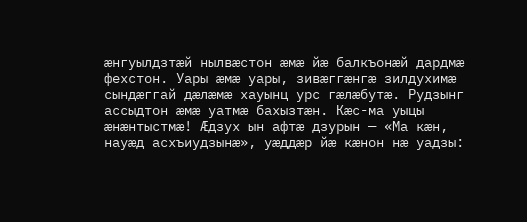æнгуылдзтæй нылвæстон æмæ йæ балкъонæй дардмæ фехстон. Уары æмæ уары, зивæггæнгæ зилдухимæ сындæггай дæлæмæ хауынц урс гæлæбутæ. Рудзынг ассыдтон æмæ уатмæ бахызтæн. Кæс-ма уыцы æнæнтыстмæ! Æдзух ын афтæ дзурын — «Ма кæн, науæд асхъиудзынæ», уæддæр йæ кæнон нæ уадзы: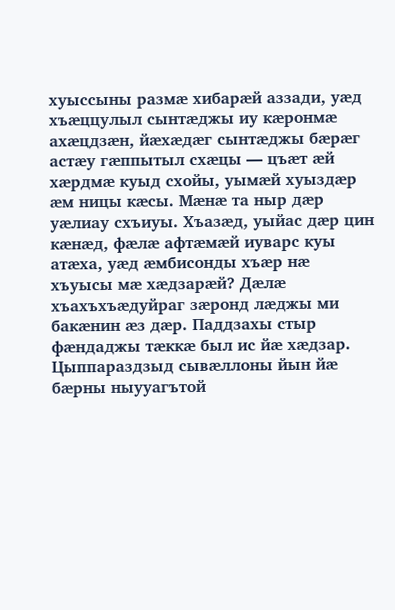хуыссыны размæ хибарæй аззади, уæд хъæццулыл сынтæджы иу кæронмæ ахæцдзæн, йæхæдæг сынтæджы бæрæг астæу гæппытыл схæцы — цъæт æй хæрдмæ куыд схойы, уымæй хуыздæр æм ницы кæсы. Мæнæ та ныр дæр уæлиау схъиуы. Хъазæд, уыйас дæр цин кæнæд, фæлæ афтæмæй иуварс куы атæха, уæд æмбисонды хъæр нæ хъуысы мæ хæдзарæй? Дæлæ хъахъхъæдуйраг зæронд лæджы ми бакæнин æз дæр. Паддзахы стыр фæндаджы тæккæ был ис йæ хæдзар. Цыппараздзыд сывæллоны йын йæ бæрны ныууагътой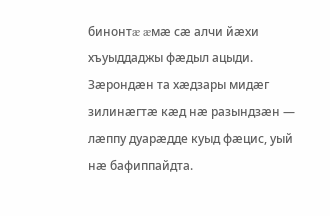бинонтæ æмæ сæ алчи йæхи хъуыддаджы фæдыл ацыди. Зæрондæн та хæдзары мидæг зилинæгтæ кæд нæ разындзæн — лæппу дуарæдде куыд фæцис, уый нæ бафиппайдта.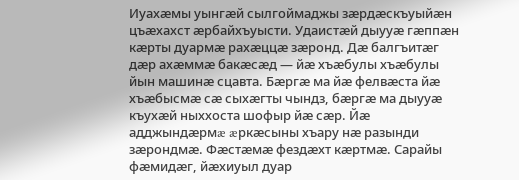Иуахæмы уынгæй сылгоймаджы зæрдæскъуыйæн цъæхахст æрбайхъуысти. Удаистæй дыууæ гæппæн кæрты дуармæ рахæццæ зæронд. Дæ балгъитæг дæр ахæммæ бакæсæд — йæ хъæбулы хъæбулы йын машинæ сцавта. Бæргæ ма йæ фелвæста йæ хъæбысмæ сæ сыхæгты чындз, бæргæ ма дыууæ къухæй ныххоста шофыр йæ сæр. Йæ адджындæрмæ æркæсыны хъару нæ разынди зæрондмæ. Фæстæмæ фездæхт кæртмæ. Сарайы фæмидæг, йæхиуыл дуар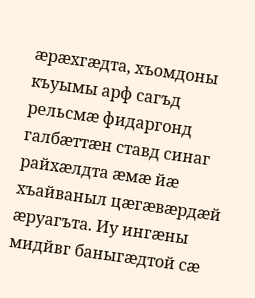æрæхгæдта, хъомдоны къуымы арф сагъд рельсмæ фидаргонд галбæттæн ставд синаг райхæлдта æмæ йæ хъайваныл цæгæвæрдæй æруагъта. Иу ингæны мидйвг баныгæдтой сæ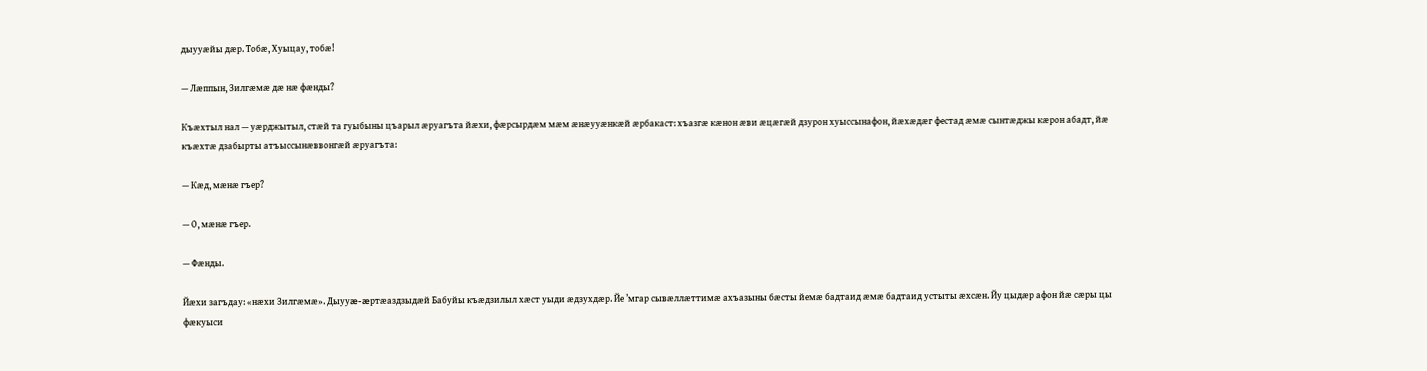дыууæйы дæр. Тобæ, Хуыцау, тобæ!

— Лæппын, Зилгæмæ дæ нæ фæнды?

Къæхтыл нал — уæрджытыл, стæй та гуыбыны цъарыл æруагъта йæхи, фæрсырдæм мæм æнæууæнкæй æрбакаст: хъазгæ кæнон æви æцæгæй дзурон хуыссынафон, йæхæдæг фестад æмæ сынтæджы кæрон абадт, йæ къæхтæ дзабырты атъыссынæввонгæй æруагъта:

— Кæд, мæнæ гъер?

— О, мæнæ гъер.

— Фæнды.

Йæхи загъдау: «нæхи Зилгæмæ». Дыууæ-æртæаздзыдæй Бабуйы къæдзилыл хæст уыди æдзухдæр. Йе ’мгар сывæллæттимæ ахъазыны бæсты йемæ бадтаид æмæ бадтаид устыты æхсæн. Йу цыдæр афон йæ сæры цы фæкуыси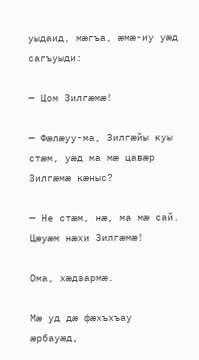уыдаид, мæгъа, æмæ-иу уæд сагъуыди:

— Цом Зилгæмæ!

— Фæлæуу-ма, Зилгæйы куы стæм, уæд ма мæ цавæр Зилгæмæ кæныс?

— Не стæм, нæ, ма мæ сай. Цæуæм нæхи Зилгæмæ!

Ома, хæдзармæ.

Мæ уд дæ фæхъхъау æрбауæд,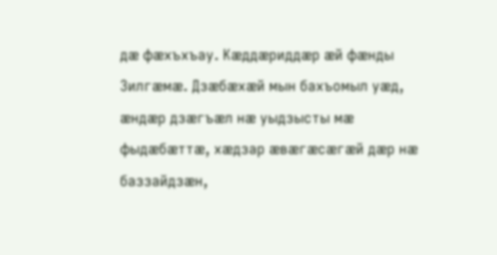дæ фæхъхъау. Кæддæриддæр æй фæнды Зилгæмæ. Дзæбæхæй мын бахъомыл уæд, æндæр дзæгъæл нæ уыдзысты мæ фыдæбæттæ, хæдзар æвæгæсæгæй дæр нæ баззайдзæн,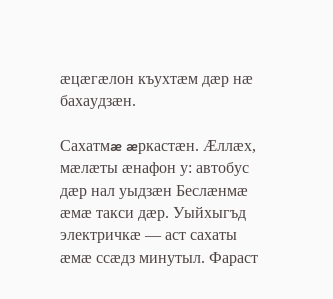æцæгæлон къухтæм дæр нæ бахаудзæн.

Сахатмæ æркастæн. Æллæх, мæлæты æнафон у: автобус дæр нал уыдзæн Беслæнмæ æмæ такси дæр. Уыйхыгъд электричкæ — аст сахаты æмæ ссæдз минутыл. Фараст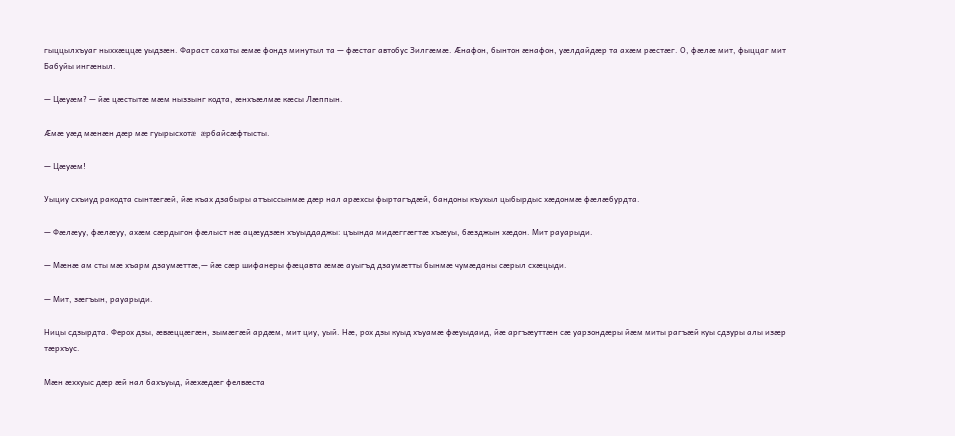гыццылхъуаг ныххæццæ уыдзæн. Фараст сахаты æмæ фондз минутыл та — фæстаг автобус Зилгæмæ. Æнафон, бынтон æнафон, уæлдайдæр та ахæм рæстæг. О, фæлæ мит, фыццаг мит Бабуйы ингæныл.

— Цæуæм? — йæ цæстытæ мæм ныззынг кодта, æнхъæлмæ кæсы Лæппын.

Æмæ уæд мæнæн дæр мæ гуырысхотæ æрбайсæфтысты.

— Цæуæм!

Уыциу схъиуд ракодта сынтæгæй, йæ къах дзабыры атъыссынмæ дæр нал арæхсы фыртагъдæй, бандоны къухыл цыбырдыс хæдонмæ фæлæбурдта.

— Фæлæуу, фæлæуу, ахæм сæрдыгон фæлыст нæ ацæудзæн хъуыддаджы: цъында мидæггæгтæ хъæуы, бæзджын хæдон. Мит рауарыди.

— Мæнæ ам сты мæ хъарм дзаумæттæ,— йæ сæр шифанеры фæцавта æмæ ауыгъд дзаумæтты бынмæ чумæданы сæрыл схæцыди.

— Мит, зæгъын, рауарыди.

Ницы сдзырдта. Ферох дзы, æвæццæгæн, зымæгæй ардæм, мит циу, уый. Нæ, рох дзы куыд хъуамæ фæуыдаид, йæ аргъæуттæн сæ уарзондæры йæм миты рагъæй куы сдзуры алы изæр тæрхъус.

Мæн æххуыс дæр æй нал бахъуыд, йæхæдæг фелвæста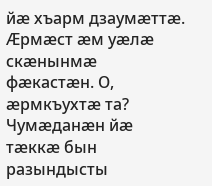йæ хъарм дзаумæттæ. Æрмæст æм уæлæ скæнынмæ фæкастæн. О, æрмкъухтæ та? Чумæданæн йæ тæккæ бын разындысты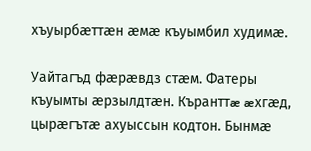хъуырбæттæн æмæ къуымбил худимæ.

Уайтагъд фæрæвдз стæм. Фатеры къуымты æрзылдтæн. Къранттæ æхгæд, цырæгътæ ахуыссын кодтон. Бынмæ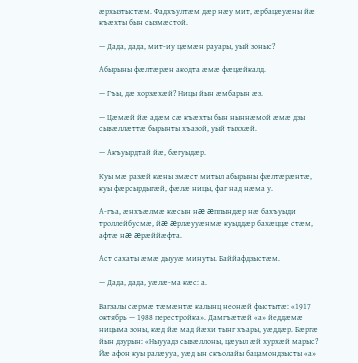æрхызтыстæм. Фадхъултæм дæр нæу мит, æрбацæуæны йæ къæхты бын сызмæстой.

— Дада, дада, мит-иу цæмæн рауары, уый зоныс?

Абырыны фæлтæрæн акодта æмæ фæцæйкалд.

— Гъы, дæ хорзæхæй? Ницы йын æмбарын æз.

— Цæмæй йæ адæм сæ къæхты бын ныннæмой æмæ дзы сывæллæттæ бырынты хъазой, уый тыххæй.

— Акъуырдтай йæ, бæгуыдæр.

Куы мæ разæй кæны змæст митыл абырыны фæлтæрæнтæ, куы фæрсырдыгæй, фæлæ ницы, фаг над нæма у.

А-гъа, æнхъæлмæ кæсын нæ æппындæр нæ бахъуыди троллейбусмæ, йæ æрлæууæнмæ куыддæр бахæццæ стæм, афтæ нæ æрæййæфта.

Аст сахаты æмæ дыууæ минуты. Баййафдзыстæм.

— Дада, дада, уæлæ-ма кæс: а.

Вагзалы сæрмæ тæмæнтæ калынц неонæй фыстытæ: «1917 октябрь — 1988 перестройка». Дамгъæтæй «а» йеддæмæ ницыма зоны, кæд йæ мад йæхи тынг хъары, уæддæр. Бæргæ йын дзурын: «Ныууадз сывæллоны, цæуыл æй хурхæй марыс? Йæ афон куы ралæууа, уæд ын скъолайы бацамондзысты «а»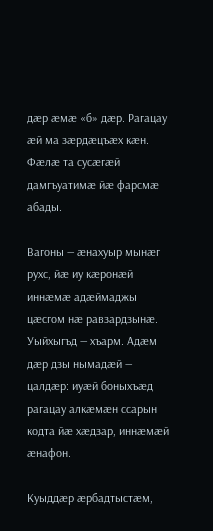дæр æмæ «б» дæр. Рагацау æй ма зæрдæцъæх кæн. Фæлæ та сусæгæй дамгъуатимæ йæ фарсмæ абады.

Вагоны — æнахуыр мынæг рухс, йæ иу кæронæй иннæмæ адæймаджы цæсгом нæ равзардзынæ. Уыйхыгъд — хъарм. Адæм дæр дзы нымадæй — цалдæр: иуæй боныхъæд рагацау алкæмæн ссарын кодта йæ хæдзар, иннæмæй æнафон.

Куыддæр æрбадтыстæм,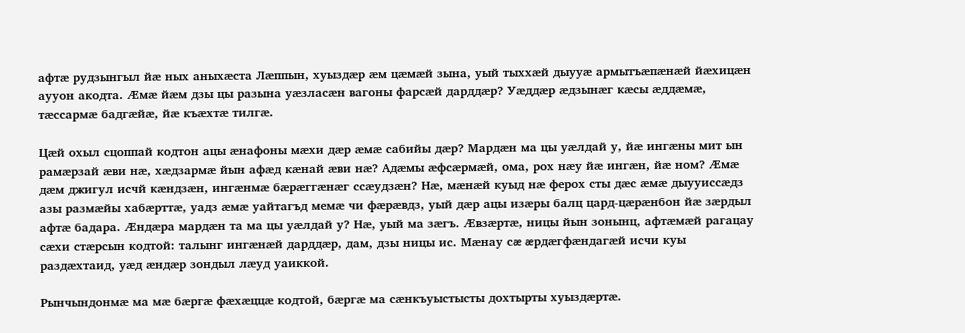афтæ рудзынгыл йæ ных аныхæста Лæппын, хуыздæр æм цæмæй зына, уый тыххæй дыууæ армытъæпæнæй йæхицæн аууон акодта. Æмæ йæм дзы цы разына уæзласæн вагоны фарсæй дарддæр? Уæддæр æдзынæг кæсы æддæмæ, тæссармæ бадгæйæ, йæ къæхтæ тилгæ.

Цæй охыл сцоппай кодтон ацы æнафоны мæхи дæр æмæ сабийы дæр? Мардæн ма цы уæлдай у, йæ ингæны мит ын рамæрзай æви нæ, хæдзармæ йын афæд кæнай æви нæ? Адæмы æфсæрмæй, ома, рох нæу йæ ингæн, йæ ном? Æмæ дæм джигул исчй кæндзæн, ингæнмæ бæрæггæнæг ссæудзæн? Нæ, мæнæй куыд нæ ферох сты дæс æмæ дыууиссæдз азы размæйы хабæрттæ, уадз æмæ уайтагъд мемæ чи фæрæвдз, уый дæр ацы изæры балц цард-цæрæнбон йæ зæрдыл афтæ бадара. Æндæра мардæн та ма цы уæлдай у? Нæ, уый ма зæгъ. Æвзæртæ, ницы йын зонынц, афтæмæй рагацау сæхи стæрсын кодтой: талынг ингæнæй дарддæр, дам, дзы ницы ис. Мæнау сæ æрдæгфæндагæй исчи куы раздæхтаид, уæд æндæр зондыл лæуд уаиккой.

Рынчындонмæ ма мæ бæргæ фæхæццæ кодтой, бæргæ ма сæнкъуыстысты дохтырты хуыздæртæ.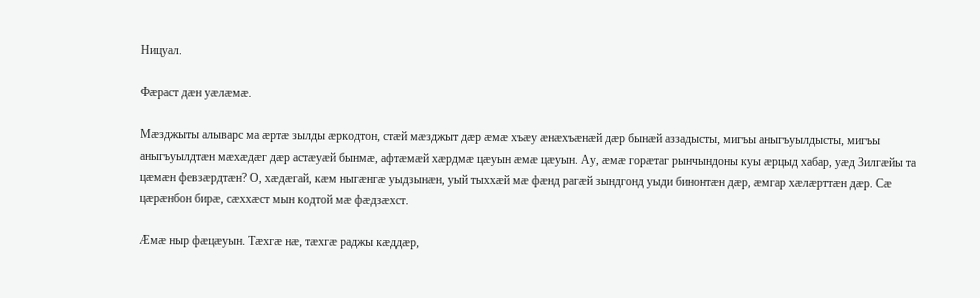Ницуал.

Фæраст дæн уæлæмæ.

Мæзджыты алыварс ма æртæ зылды æркодтон, стæй мæзджыт дæр æмæ хъæу æнæхъæнæй дæр бынæй аззадысты, мигъы аныгъуылдысты, мигъы аныгъуылдтæн мæхæдæг дæр астæуæй бынмæ, афтæмæй хæрдмæ цæуын æмæ цæуын. Ау, æмæ горæтаг рынчындоны куы æрцыд хабар, уæд Зилгæйы та цæмæн февзæрдтæн? О, хæдæгай, кæм ныгæнгæ уыдзынæн, уый тыххæй мæ фæнд рагæй зындгонд уыди бинонтæн дæр, æмгар хæлæрттæн дæр. Сæ цæрæнбон бирæ, сæххæст мын кодтой мæ фæдзæхст.

Æмæ ныр фæцæуын. Тæхгæ нæ, тæхгæ раджы кæддæр,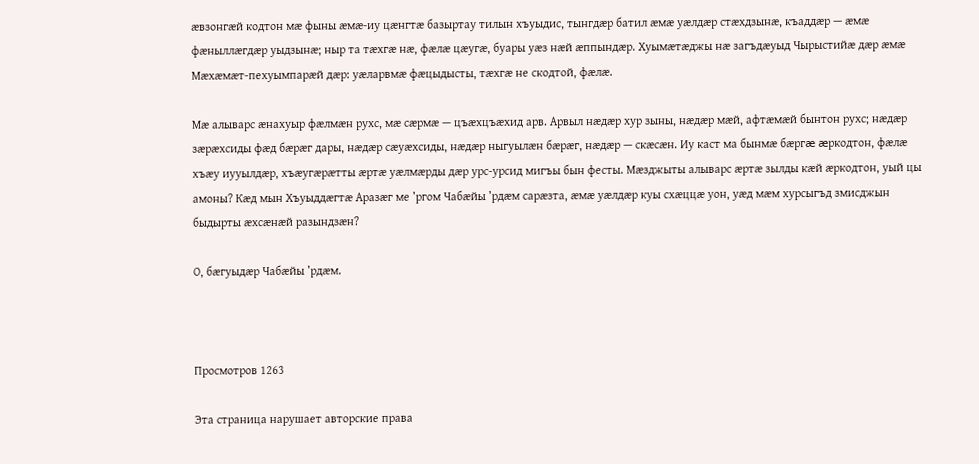æвзонгæй кодтон мæ фыны æмæ-иу цæнгтæ базыртау тилын хъуыдис, тынгдæр батил æмæ уæлдæр стæхдзынæ, къаддæр — æмæ фæныллæгдæр уыдзынæ; ныр та тæхгæ нæ, фæлæ цæугæ, буары уæз нæй æппындæр. Хуымæтæджы нæ загъдæуыд Чырыстийæ дæр æмæ Мæхæмæт-пехуымпарæй дæр: уæларвмæ фæцыдысты, тæхгæ не скодтой, фæлæ.

Мæ алыварс æнахуыр фæлмæн рухс, мæ сæрмæ — цъæхцъæхид арв. Арвыл нæдæр хур зыны, нæдæр мæй, афтæмæй бынтон рухс; нæдæр зæрæхсиды фæд бæрæг дары, нæдæр сæуæхсиды, нæдæр ныгуылæн бæрæг, нæдæр — скæсæн. Иу каст ма бынмæ бæргæ æркодтон, фæлæ хъæу иууылдæр, хъæугæрæтты æртæ уæлмæрды дæр урс-урсид мигъы бын фесты. Мæзджыты алыварс æртæ зылды кæй æркодтон, уый цы амоны? Кæд мын Хъуыддæгтæ Аразæг ме ’ргом Чабæйы ’рдæм сарæзта, æмæ уæлдæр куы схæццæ уон, уæд мæм хурсыгъд змисджын быдырты æхсæнæй разындзæн?

О, бæгуыдæр Чабæйы ’рдæм.



Просмотров 1263

Эта страница нарушает авторские права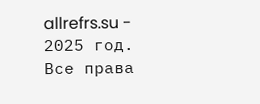allrefrs.su - 2025 год. Все права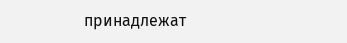принадлежат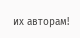их авторам!